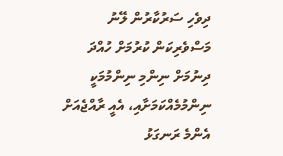ދިވެހި ސަރުކާރުން ލޭނު މަސްވެރިކަން ކުރުމަށް ހުއްދަ ދިނުމަށް ނިންމި ނިންމުމަކީ ނިންމުމެއްކަމަށާއި، އެއީ ރާއްޖެއަށް އެންމެ ރަނގަޅު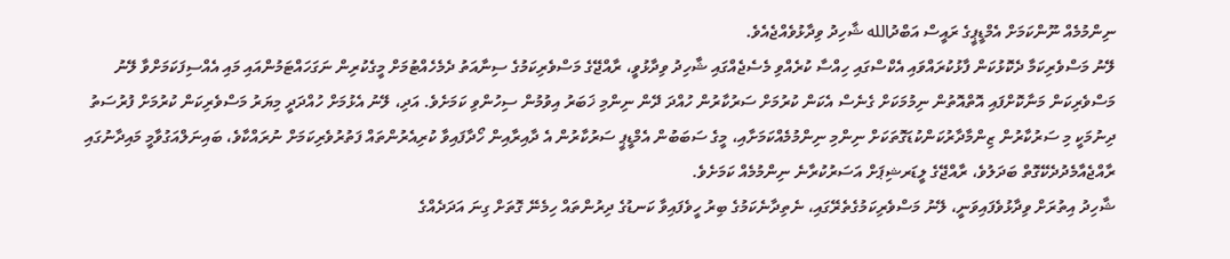ނިންމުމެއް ނޫންކަމަށް އެމްޑީޕީގެ ރައީސް އަބްދުالله ޝާހިދު ވިދާޅުވެއްޖެއެވެ.
ލޭނު މަސްވެރިކަމާ ދެކޮޅުކަން ފާޅުކުރައްވައި އެކްސްގައި ހިއްސާ ކުރެއްވި މެސެޖެއްގައި ޝާހިދު ވިދާޅުވީ، ރާއްޖޭގެ މަސްވެރިކަމުގެ ސިނާއަތު ދެމެހެއްޓުމަށް މީގެކުރިން ނަގަހައްޓަމުންއައި މައި އެއްސިފަކަމަށްވާ ލޭނު މަސްވެރިކަން މަނާކޮށްފައި އޮތްއޮތުން ނިމުމަކަށް ގެނެސް އެކަން ކުރުމަށް ސަރުކާރުން ހުއްދަ ދޭން ނިންމި ޚަބަރު އިވުމުން ސިހުންވި ކަމަށެވެ. އަދި، ލޭނު އެޅުމަށް ހުއްދަދީ މިޔަރު މަސްވެރިކަން ކުރުމަށް ފުރުސަތު ދިނުމަކީ މި ސަރުކާރުން ޒިންމާދާރުކަންކުޑަގޮތަކަށް ނިންމި ނިންމުމެއްކަމަށާއި، މީގެ ސަބަބުން އެމްޑީޕީ ސަރުކާރުން އެ ދާއިރާއިން ހޯދާފައިވާ ކުރިއެރުންތައް ފަތުރުވެރިކަމަށް ނުރައްކާވެ، ބައިނަލްއަގުވާމީ މައިދާނުގައި ރާއްޖެއާމެދުދެކޭގޮތް ބަދަލުވެ، ރާއްޖޭގެ ލީޑަރޝިޕަށް އަސަރުކުރާނެ ނިންމުމެއް ކަމަށެވެ.
ޝާހިދު އިތުރަށް ވިދާޅުވެފައިވަނީ، ލޭނު މަސްވެރިކަމުގެތެރޭގައި، ނެތިދާނެކަމުގެ ބިރު ހީވެފައިވާ ކަނޑުގެ ދިރުންތައް ހިމެނޭ ގޮތަށް ގިނަ އަދަދެއްގެ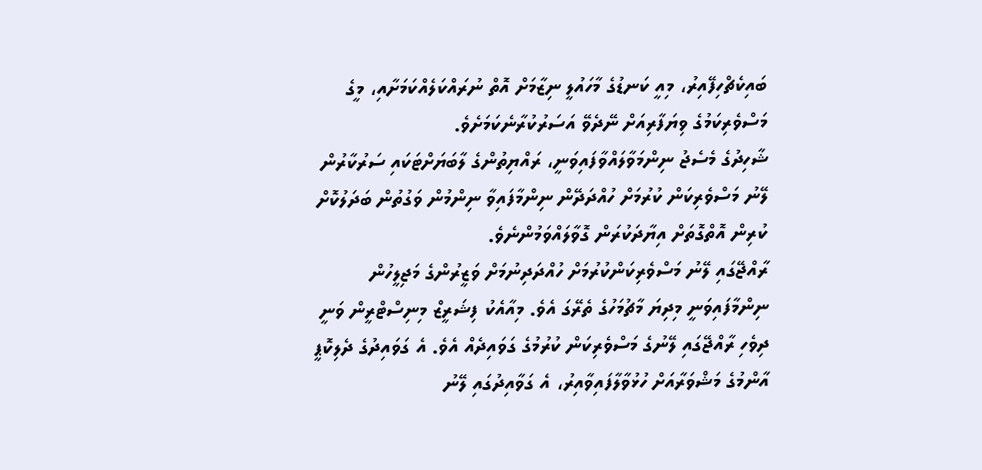ބައިކެޗްހިފޭއިރު، މިއީ ކަނޑުގެ މާހައުލީ ނިޒާމަށް އޮތް ނުރައްކަލެއްކަމަށާއި، މީގެ މަސްވެރިކަމުގެ ވިޔަފާރިއަށް ނޭދެވޭ އަސަރުކުރާނެކަމަށެވެ.
ޝާހިދުގެ މެސެޖު ނިންމަވާލައްވާފައިވަނީ، ރައްޔިތުންގެ ލާބަޔަށްޓަކައި ސަރުކާރުން ލޭނު މަސްވެރިކަން ކުރުމަށް ހުއްދަދޭން ނިންމާފައިވާ ނިންމުން ވަގުތުން ބަދަލުކޮށް ކުރިން އޮތްގޮތަށް އިޔާދަކުރަން ގޮވާލައްވަމުންނެވެ.
ރާއްޖޭގައި ލޭނު މަސްވެރިކަންކުރުމަށް ހުއްދަދިނުމަށް ވަޒީރުންގެ މަޖިލީހުން ނިންމާފައިވަނީ މިދިޔަ މާޗުމަހުގެ ތެރޭގަ އެވެ. މިއާއެކު ފިޝަރީޒް މިނިސްޓްރީން ވަނީ ދިވެހި ރާއްޖޭގައި ލޭނުގެ މަސްވެރިކަން ކުރުމުގެ ގަވައިދެއް އެވެ. އެ ގަވައިދުގެ ދެލިކޮޕީ އާންމުގެ މަޝްވަރާއަށް ހުޅުވާލާފައިވާއިރު، އެ ގަވާއިދުގައި ލޭނު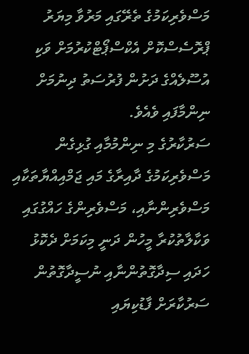މަސްވެރިކަމުގެ ތެރޭގައި މަރުވާ މިޔަރު ޕްރޮސެސްކޮށް އެކްސްޕޯޓްކުރުމަށް ވަކި އުސޫލެއްގެ ދަށުން ފުރުސަތު ދިނުމަށް ނިންމާފައި ވެއެވެ.
ސަރުކާރުގެ މި ނިންމުމާއި ގުޅިގެން މަސްވެރިކަމުގެ ދާއިރާގެ މައި ޖަމްއިއްޔާތަކާއި މަސްވެރިންނާއި، މަސްވެރިންގެ ހައްގުގައި ވަކާލާތުކުރާ މީހުން ދަނީ މިކަމަށް ދެކޮޅު ހަދައި ސިދާގޮތުންނާއި ނުސީދާގޮތުން ސަރުކާރަށް ފާޑުކިޔައި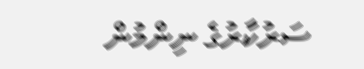ސަރުކާރުގެ ނިންމުން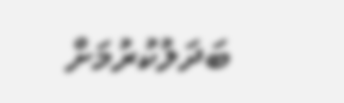ބަދަލުކުރުމަށް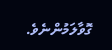ގޮވާލަމުންނެވެ.